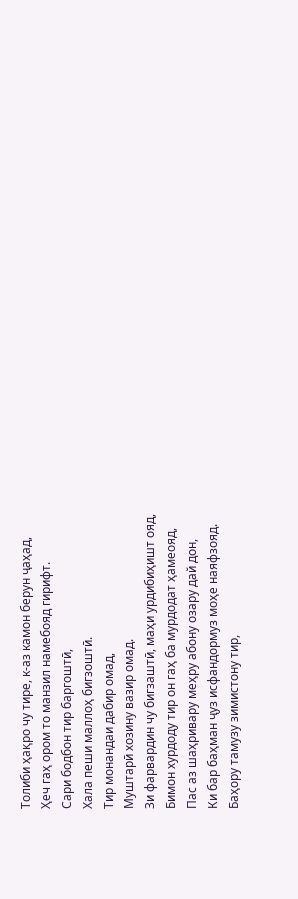Толиби ҳақро чу тире, к-аз камон берун ҷаҳад,
Ҳеч гаҳ ором то манзил намебояд гирифт.
Сари бодбон тир баргоштӣ,
Хала пеши маллоҳ бигзоштӣ.
Тир монандаи дабир омад,
Муштарӣ хозину вазир омад.
Зи фарвардин чу бигзаштӣ, маҳи урдибиҳишт ояд,
Бимон хурдоду тир он гаҳ ба мурдодат ҳамеояд,
Пас аз шаҳривару меҳру абону озару дай дон,
Ки бар баҳман ҷуз исфандормуз моҳе наяфзояд.
Баҳору тамузу зимистону тир,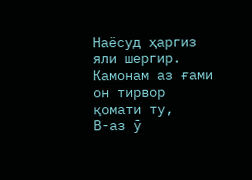Наёсуд ҳаргиз яли шергир.
Камонам аз ғами он тирвор қомати ту,
В-аз ӯ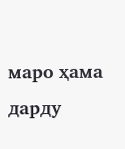маро ҳама дарду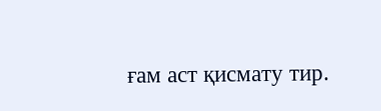ғам аст қисмату тир.